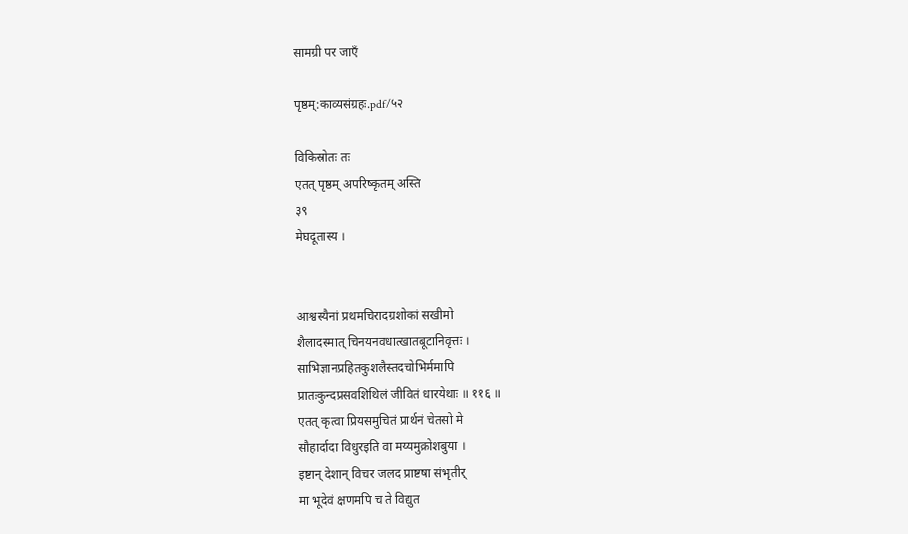सामग्री पर जाएँ

पृष्ठम्:काव्यसंग्रहः.pdf/५२

विकिस्रोतः तः
एतत् पृष्ठम् अपरिष्कृतम् अस्ति
३९
मेघदूतास्य ।


आश्वस्यैनां प्रथमचिरादग्रशोकां सखीमो
शैलादस्मात् चिनयनवधात्खातबूटानिवृत्तः ।
साभिज्ञानप्रहितकुशलैस्तदचोभिर्ममापि
प्रातःकुन्दप्रसवशिथिलं जीवितं धारयेथाः ॥ ११६ ॥
एतत् कृत्वा प्रियसमुचितं प्रार्थनं चेतसो मे
सौहार्दादा विधुरइति वा मय्यमुक्रोशबुया ।
इष्टान् देशान् विचर जलद प्राष्टषा संभृतीर्
मा भूदेवं क्षणमपि च ते विद्युत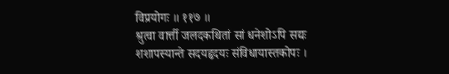विप्रयोगः ॥ ११७ ॥
श्रुत्वा वार्त्ती जलदकथितां सां धनेशोऽपि सद्यः
शशापस्यान्ते सदयहृदयः संविधायास्तकोपः ।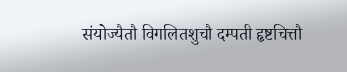संयोज्यैतौ विगलितशुचौ दम्पती हृष्टचित्तौ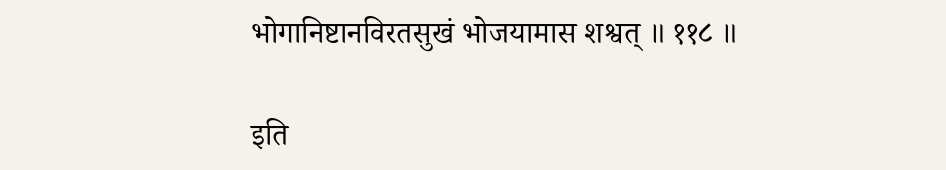भोगानिष्टानविरतसुखं भोजयामास शश्वत् ॥ ११८ ॥

इति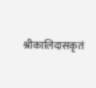श्रीकालिदासकृतं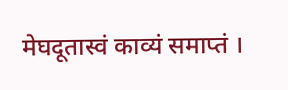मेघदूतास्वं काव्यं समाप्तं ।